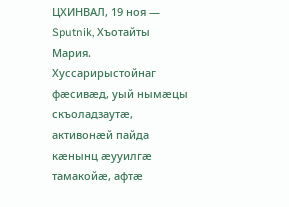ЦХИНВАЛ, 19 ноя — Sputnik, Хъотайты Мария. Хуссарирыстойнаг фæсивæд, уый нымæцы скъоладзаутæ, активонæй пайда кæнынц æууилгæ тамакойæ, афтæ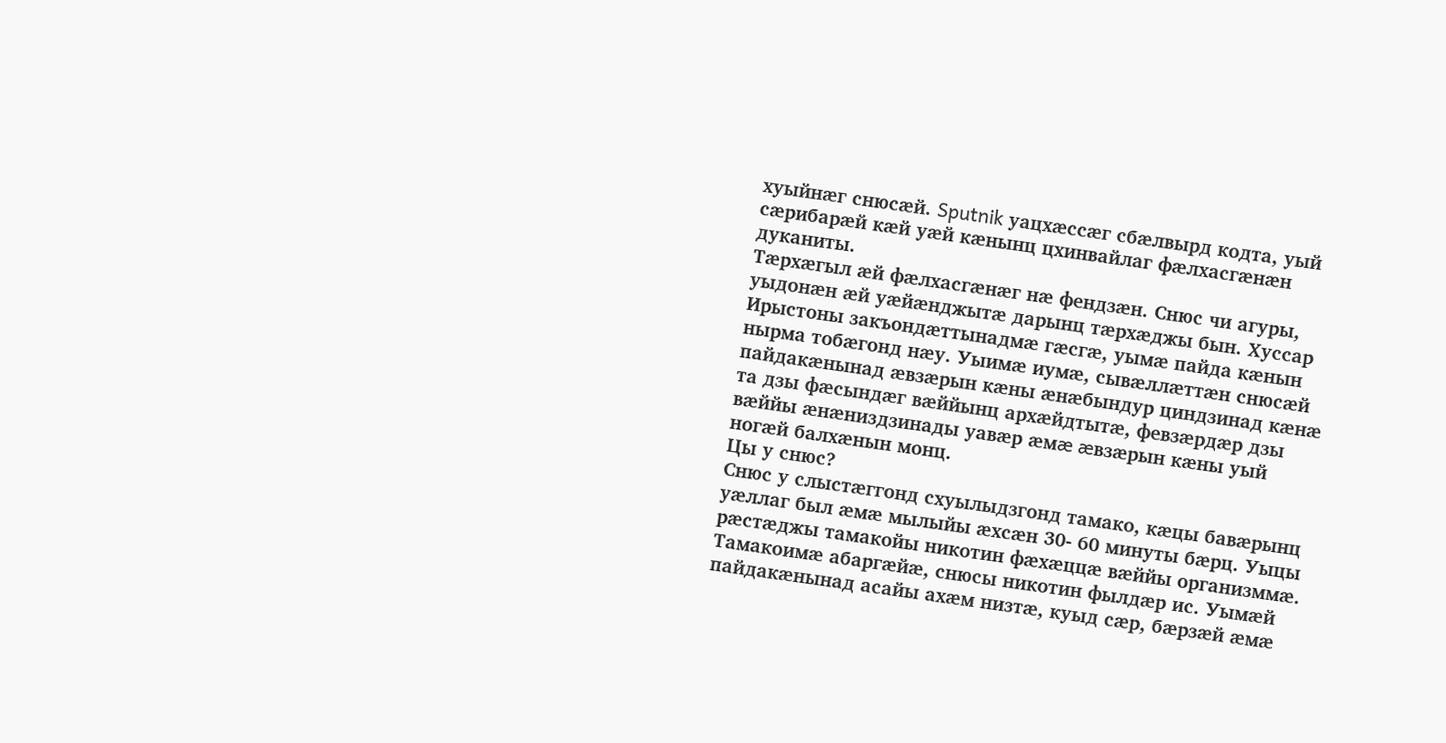хуыйнæг снюсæй. Sputnik уацхæссæг сбæлвырд кодта, уый сæрибарæй кæй уæй кæнынц цхинвайлаг фæлхасгæнæн дуканиты.
Тæрхæгыл æй фæлхасгæнæг нæ фендзæн. Снюс чи агуры, уыдонæн æй уæйæнджытæ дарынц тæрхæджы бын. Хуссар Ирыстоны закъондæттынадмæ гæсгæ, уымæ пайда кæнын нырма тобæгонд нæу. Уыимæ иумæ, сывæллæттæн снюсæй пайдакæнынад æвзæрын кæны æнæбындур циндзинад кæнæ та дзы фæсындæг вæййынц архæйдтытæ, февзæрдæр дзы вæййы æнæниздзинады уавæр æмæ æвзæрын кæны уый ногæй балхæнын монц.
Цы у снюс?
Снюс у слыстæггонд схуылыдзгонд тамако, кæцы бавæрынц уæллаг был æмæ мылыйы æхсæн 30- 60 минуты бæрц. Уыцы рæстæджы тамакойы никотин фæхæццæ вæййы организммæ. Тамакоимæ абаргæйæ, снюсы никотин фылдæр ис. Уымæй пайдакæнынад асайы ахæм низтæ, куыд сæр, бæрзæй æмæ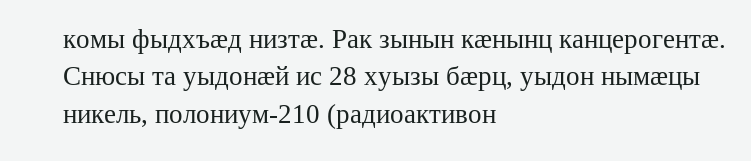комы фыдхъæд низтæ. Рак зынын кæнынц канцерогентæ. Снюсы та уыдонæй ис 28 хуызы бæрц, уыдон нымæцы никель, полониум-210 (радиоактивон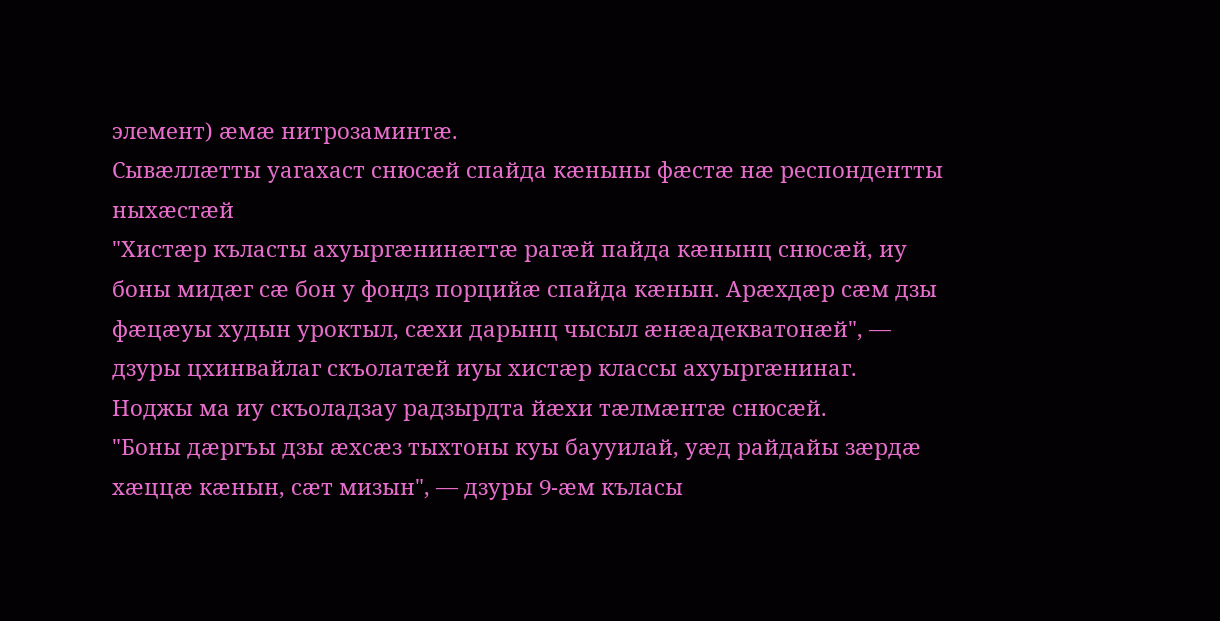элемент) ӕмӕ нитрозаминтæ.
Сывæллæтты уагахаст снюсæй спайда кæныны фæстæ нæ респондентты ныхæстæй
"Хистæр къласты ахуыргæнинæгтæ рагæй пайда кæнынц снюсæй, иу боны мидæг сæ бон у фондз порцийæ спайда кæнын. Арæхдæр сæм дзы фæцæуы худын уроктыл, сæхи дарынц чысыл æнæадекватонæй", — дзуры цхинвайлаг скъолатæй иуы хистæр классы ахуыргæнинаг.
Ноджы ма иу скъоладзау радзырдта йæхи тæлмæнтæ снюсæй.
"Боны дæргъы дзы æхсæз тыхтоны куы баууилай, уæд райдайы зæрдæ хæццæ кæнын, сæт мизын", — дзуры 9-æм къласы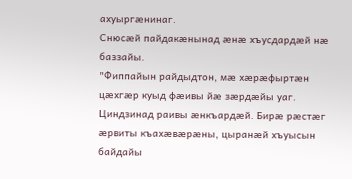ахуыргæнинаг.
Снюсæй пайдакæнынад æнæ хъусдардæй нæ баззайы.
"Фиппайын райдыдтон, мæ хæрæфыртæн цæхгæр куыд фæивы йæ зæрдæйы уаг. Циндзинад раивы æнкъардæй. Бирæ рæстæг æрвиты къахӕвӕрӕны, цыранæй хъуысын байдайы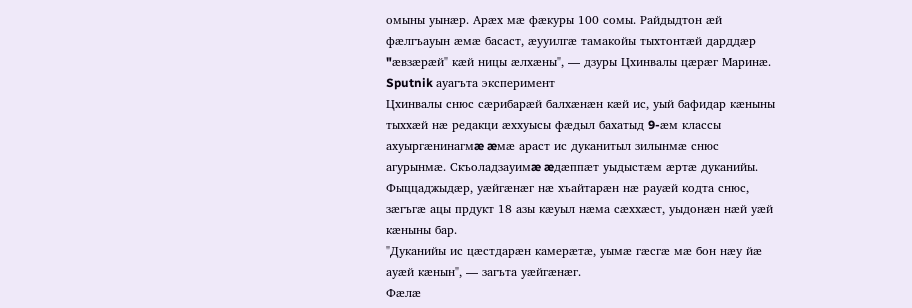омыны уынæр. Арæх мæ фæкуры 100 сомы. Райдыдтон æй фæлгъауын æмæ басаст, æууилгæ тамакойы тыхтонтӕй дарддæр "æвзæрæй" кæй ницы æлхæны", — дзуры Цхинвалы цæрæг Маринæ.
Sputnik ауагъта эксперимент
Цхинвалы снюс сæрибарæй балхæнæн кæй ис, уый бафидар кæныны тыххæй нæ редакци æххуысы фæдыл бахатыд 9-æм классы ахуыргæнинагмæ æмæ араст ис дуканитыл зилынмæ снюс агурынмæ. Скъоладзауимæ æдæппæт уыдыстæм æртæ дуканийы. Фыццаджыдӕр, уæйгæнæг нæ хъайтарæн нæ рауæй кодта снюс, зæгъгæ ацы прдукт 18 азы кæуыл нæма сæххæст, уыдонæн нæй уæй кæныны бар.
"Дуканийы ис цæстдарӕн камерæтæ, уымæ гæсгæ мæ бон нæу йæ ауæй кæнын", — загъта уæйгæнæг.
Фæлæ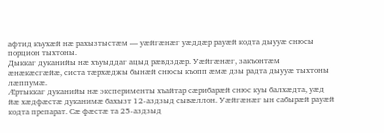афтид къухæй нæ рахызтыстæм — уæйгæнæг уæддæр рауæй кодта дыууæ снюсы порцион тыхтоны.
Дыккаг дуканийы нæ хъуыддаг ацыд рæвдздæр. Уæйгæнæг, закъонтæм æнæкæсгæйæ, систа тæрхæджы бынæй снюсы къопп æмæ дзы радта дыууæ тыхтоны лæппумæ.
Æртыккаг дуканийы нæ эксперименты хъайтар сæрибарæй снюс куы балхæдта, уæд йæ хæдфæстæ дуканимæ бахызт 12-аздзыд сывæллон. Уæйгæнæг ын сабырæй рауæй кодта препарат. Сæ фæстæ та 25-аздзыд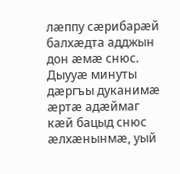лæппу сæрибарæй балхæдта адджын дон æмæ снюс. Дыууæ минуты дæргъы дуканимæ æртæ адæймаг кæй бацыд снюс æлхæнынмæ, уый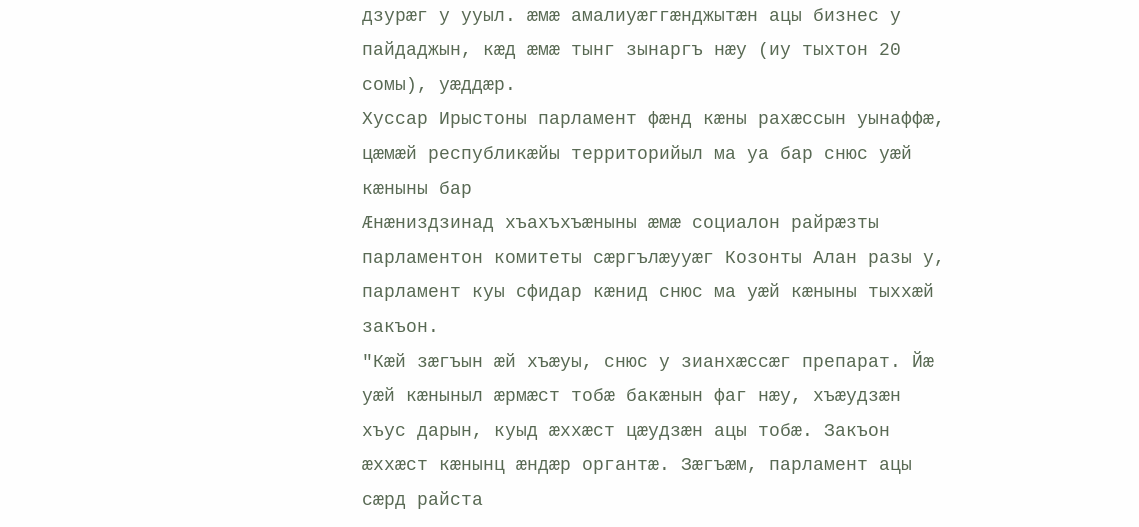дзурæг у ууыл. æмæ амалиуæггæнджытæн ацы бизнес у пайдаджын, кæд æмæ тынг зынаргъ нæу (иу тыхтон 20 сомы), уæддæр.
Хуссар Ирыстоны парламент фæнд кæны рахæссын уынаффæ, цæмæй республикӕйы территорийыл ма уа бар снюс уæй кæныны бар
Æнæниздзинад хъахъхъæныны æмæ социалон райрæзты парламентон комитеты сæргълæууæг Козонты Алан разы у, парламент куы сфидар кæнид снюс ма уæй кæныны тыххæй закъон.
"Кæй зæгъын æй хъæуы, снюс у зианхæссæг препарат. Йæ уæй кæныныл ӕрмæст тобæ бакæнын фаг нæу, хъæудзæн хъус дарын, куыд æххæст цæудзæн ацы тобæ. Закъон æххæст кæнынц æндæр органтæ. Зæгъæм, парламент ацы сæрд райста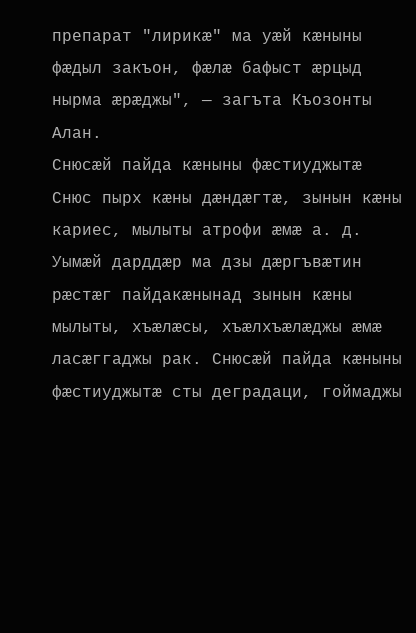препарат "лирикæ" ма уæй кæныны фæдыл закъон, фæлæ бафыст æрцыд нырма æрæджы", — загъта Къозонты Алан.
Снюсæй пайда кæныны фæстиуджытæ
Снюс пырх кæны дæндæгтæ, зынын кæны кариес, мылыты атрофи æмæ а. д. Уымæй дарддæр ма дзы дæргъвæтин рæстæг пайдакæнынад зынын кæны мылыты, хъæлæсы, хъæлхъæлæджы æмæ ласæггаджы рак. Снюсæй пайда кæныны фæстиуджытæ сты деградаци, гоймаджы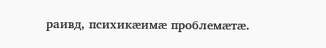раивд, психикæимӕ проблемæтæ.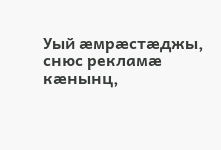Уый æмрæстæджы, снюс рекламæ кæнынц,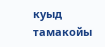куыд тамакойы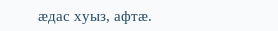æдас хуыз, афтӕ.